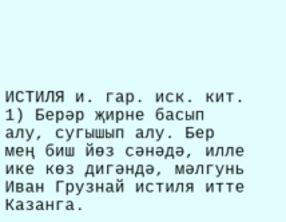ИСТИЛЯ и. гар. иск. кит. 1) Берәр җирне басып алу, сугышып алу. Бер мең биш йөз сәнәдә, илле ике көз дигәндә, мәлгунь Иван Грузнай истиля итте Казанга.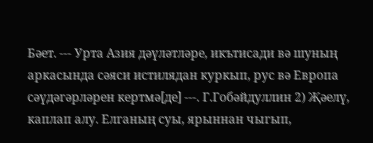Бәет. --- Урта Азия дәүләтләре, икътисади вә шуның аркасында сәяси истилядан куркып, рус вә Европа сәүдәгәрләрен кертмә[де] ---. Г.Гобәйдуллин 2) Җәелү, каплап алу. Елганың суы, ярыннан чыгып,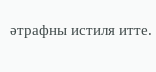әтрафны истиля итте.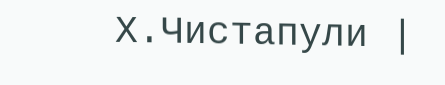Х.Чистапули |